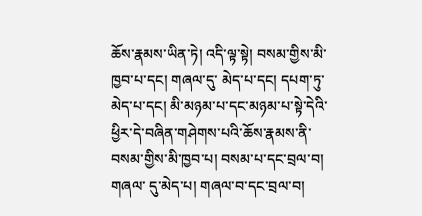ཆོས་རྣམས་ཡིན་ཏེ། འདི་ལྟ་སྟེ། བསམ་གྱིས་མི་ཁྱབ་པ་དང། གཞལ་དུ་ མེད་པ་དང། དཔག་ཏུ་མེད་པ་དང། མི་མཉམ་པ་དང་མཉམ་པ་སྟེ་དེའི་ཕྱིར་དེ་བཞིན་གཤེགས་པའི་ཆོས་རྣམས་ནི་བསམ་གྱིས་མི་ཁྱབ་པ། བསམ་པ་དང་བྲལ་བ། གཞལ་ དུ་མེད་པ། གཞལ་བ་དང་བྲལ་བ།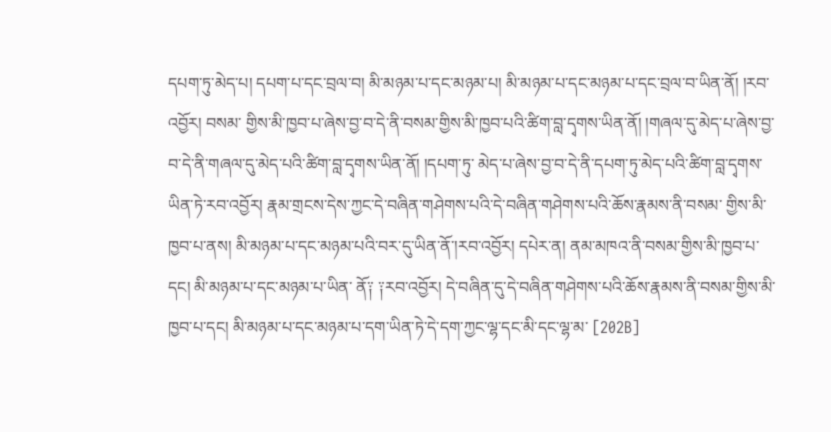དཔག་ཏུ་མེད་པ། དཔག་པ་དང་བྲལ་བ། མི་མཉམ་པ་དང་མཉམ་པ། མི་མཉམ་པ་དང་མཉམ་པ་དང་བྲལ་བ་ཡིན་ནོ། །རབ་འབྱོར། བསམ་ གྱིས་མི་ཁྱབ་པ་ཞེས་བྱ་བ་དེ་ནི་བསམ་གྱིས་མི་ཁྱབ་པའི་ཚིག་བླ་དྭགས་ཡིན་ནོ། །གཞལ་དུ་མེད་པ་ཞེས་བྱ་བ་དེ་ནི་གཞལ་དུ་མེད་པའི་ཚིག་བླ་དྭགས་ཡིན་ནོ། །དཔག་ཏུ་ མེད་པ་ཞེས་བྱ་བ་དེ་ནི་དཔག་ཏུ་མེད་པའི་ཚིག་བླ་དྭགས་ཡིན་ཏེ་རབ་འབྱོར། རྣམ་གྲངས་དེས་ཀྱང་དེ་བཞིན་གཤེགས་པའི་དེ་བཞིན་གཤེགས་པའི་ཆོས་རྣམས་ནི་བསམ་ གྱིས་མི་ཁྱབ་པ་ནས། མི་མཉམ་པ་དང་མཉམ་པའི་བར་དུ་ཡིན་ནོ་།རབ་འབྱོར། དཔེར་ན། ནམ་མཁའ་ནི་བསམ་གྱིས་མི་ཁྱབ་པ་དང། མི་མཉམ་པ་དང་མཉམ་པ་ཡིན་ ནོ༑ ༑རབ་འབྱོར། དེ་བཞིན་དུ་དེ་བཞིན་གཤེགས་པའི་ཆོས་རྣམས་ནི་བསམ་གྱིས་མི་ཁྱབ་པ་དང། མི་མཉམ་པ་དང་མཉམ་པ་དག་ཡིན་ཏེ་དེ་དག་ཀྱང་ལྷ་དང་མི་དང་ལྷ་མ་ [202B]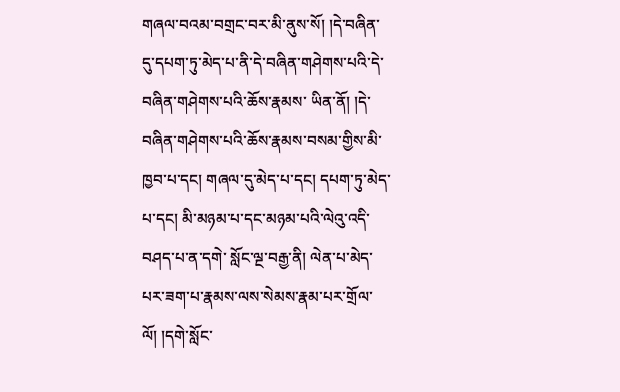གཞལ་བའམ་བགྲང་བར་མི་ནུས་སོ། །དེ་བཞིན་དུ་དཔག་ཏུ་མེད་པ་ནི་དེ་བཞིན་གཤེགས་པའི་དེ་བཞིན་གཤེགས་པའི་ཆོས་རྣམས་ ཡིན་ནོ། །དེ་བཞིན་གཤེགས་པའི་ཆོས་རྣམས་བསམ་གྱིས་མི་ཁྱབ་པ་དང། གཞལ་དུ་མེད་པ་དང། དཔག་ཏུ་མེད་པ་དང། མི་མཉམ་པ་དང་མཉམ་པའི་ལེའུ་འདི་བཤད་པ་ན་དགེ་ སློང་ལྔ་བརྒྱ་ནི། ལེན་པ་མེད་པར་ཟག་པ་རྣམས་ལས་སེམས་རྣམ་པར་གྲོལ་ལོ། །དགེ་སློང་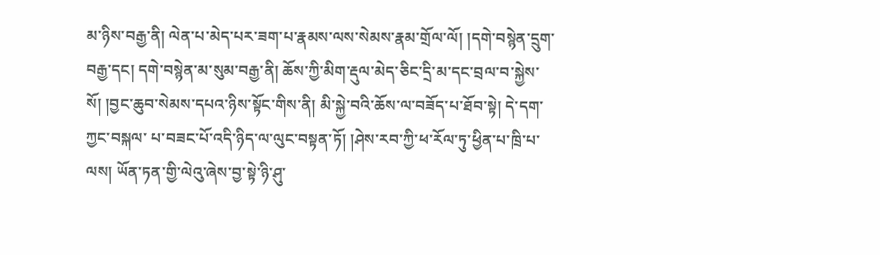མ་ཉིས་བརྒྱ་ནི། ལེན་པ་མེད་པར་ཟག་པ་རྣམས་ལས་སེམས་རྣམ་གྲོལ་ལོ། །དགེ་བསྙེན་དྲུག་ བརྒྱ་དང། དགེ་བསྙེན་མ་སུམ་བརྒྱ་ནི། ཆོས་ཀྱི་མིག་རྡུལ་མེད་ཅིང་དྲི་མ་དང་བྲལ་བ་སྐྱེས་སོ། །བྱང་ཆུབ་སེམས་དཔའ་ཉིས་སྟོང་གིས་ནི། མི་སྐྱེ་བའི་ཆོས་ལ་བཟོད་པ་ཐོབ་སྟེ། དེ་དག་ཀྱང་བསྐལ་ པ་བཟང་པོ་འདི་ཉིད་ལ་ལུང་བསྟན་ཏོ། །ཤེས་རབ་ཀྱི་ཕ་རོལ་ཏུ་ཕྱིན་པ་ཁྲི་པ་ལས། ཡོན་ཏན་གྱི་ལེའུ་ཞེས་བྱ་སྟེ་ཉི་ཤུ་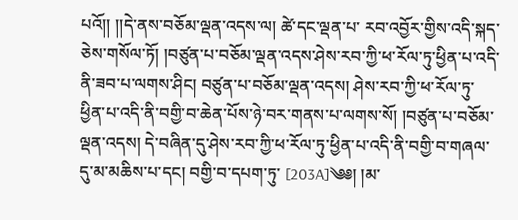པའོ།། །།དེ་ནས་བཅོམ་ལྡན་འདས་ལ། ཚེ་དང་ལྡན་པ་ རབ་འབྱོར་གྱིས་འདི་སྐད་ཅེས་གསོལ་ཏོ། །བཙུན་པ་བཅོམ་ལྡན་འདས་ཤེས་རབ་ཀྱི་ཕ་རོལ་ཏུ་ཕྱིན་པ་འདི་ནི་ཟབ་པ་ལགས་ཤིང། བཙུན་པ་བཅོམ་ལྡན་འདས། ཤེས་རབ་ཀྱི་ཕ་རོལ་ཏུ་ ཕྱིན་པ་འདི་ནི་བགྱི་བ་ཆེན་པོས་ཉེ་བར་གནས་པ་ལགས་སོ། །བཙུན་པ་བཅོམ་ལྡན་འདས། དེ་བཞིན་དུ་ཤེས་རབ་ཀྱི་ཕ་རོལ་ཏུ་ཕྱིན་པ་འདི་ནི་བགྱི་བ་གཞལ་དུ་མ་མཆིས་པ་དང། བགྱི་བ་དཔག་ཏུ་ [203A]༄༅། །མ་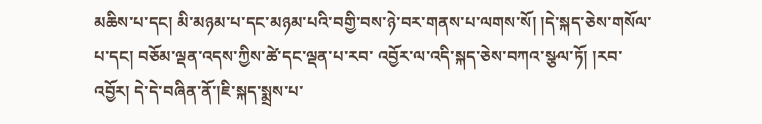མཆིས་པ་དང། མི་མཉམ་པ་དང་མཉམ་པའི་བགྱི་བས་ཉེ་བར་གནས་པ་ལགས་སོ། །དེ་སྐད་ཅེས་གསོལ་པ་དང། བཅོམ་ལྡན་འདས་ཀྱིས་ཚེ་དང་ལྡན་པ་རབ་ འབྱོར་ལ་འདི་སྐད་ཅེས་བཀའ་སྩལ་ཏོ། །རབ་འབྱོར། དེ་དེ་བཞིན་ནོ་།ཇི་སྐད་སྨྲས་པ་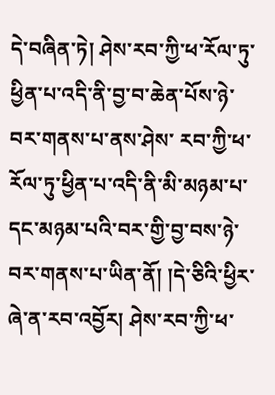དེ་བཞིན་ཏེ། ཤེས་རབ་ཀྱི་ཕ་རོལ་ཏུ་ཕྱིན་པ་འདི་ནི་བྱ་བ་ཆེན་པོས་ཉེ་བར་གནས་པ་ནས་ཤེས་ རབ་ཀྱི་ཕ་རོལ་ཏུ་ཕྱིན་པ་འདི་ནི་མི་མཉམ་པ་དང་མཉམ་པའི་བར་གྱི་བྱ་བས་ཉེ་བར་གནས་པ་ཡིན་ནོ། །དེ་ཅིའི་ཕྱིར་ཞེ་ན་རབ་འབྱོར། ཤེས་རབ་ཀྱི་ཕ་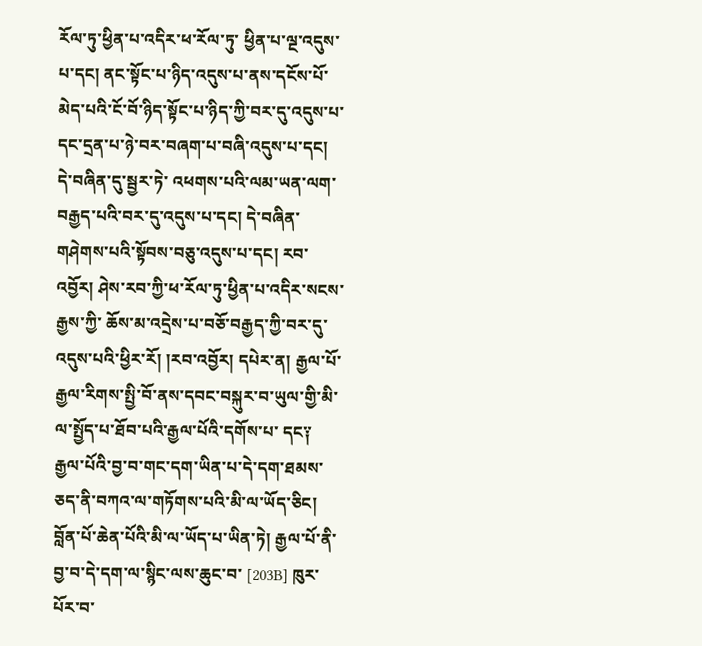རོལ་ཏུ་ཕྱིན་པ་འདིར་ཕ་རོལ་ཏུ་ ཕྱིན་པ་ལྔ་འདུས་པ་དང། ནང་སྟོང་པ་ཉིད་འདུས་པ་ནས་དངོས་པོ་མེད་པའི་ངོ་བོ་ཉིད་སྟོང་པ་ཉིད་ཀྱི་བར་དུ་འདུས་པ་དང་དྲན་པ་ཉེ་བར་བཞག་པ་བཞི་འདུས་པ་དང། དེ་བཞིན་དུ་སྦྱར་ཏེ་ འཕགས་པའི་ལམ་ཡན་ལག་བརྒྱད་པའི་བར་དུ་འདུས་པ་དང། དེ་བཞིན་གཤེགས་པའི་སྟོབས་བཅུ་འདུས་པ་དང། རབ་འབྱོར། ཤེས་རབ་ཀྱི་ཕ་རོལ་ཏུ་ཕྱིན་པ་འདིར་སངས་རྒྱས་ཀྱི་ ཆོས་མ་འདྲེས་པ་བཅོ་བརྒྱད་ཀྱི་བར་དུ་འདུས་པའི་ཕྱིར་རོ། །རབ་འབྱོར། དཔེར་ན། རྒྱལ་པོ་རྒྱལ་རིགས་སྤྱི་བོ་ནས་དབང་བསྐུར་བ་ཡུལ་གྱི་མི་ལ་སྤྱོད་པ་ཐོབ་པའི་རྒྱལ་པོའི་དགོས་པ་ དང༑ རྒྱལ་པོའི་བྱ་བ་གང་དག་ཡིན་པ་དེ་དག་ཐམས་ཅད་ནི་བཀའ་ལ་གཏོགས་པའི་མི་ལ་ཡོད་ཅིང། བློན་པོ་ཆེན་པོའི་མི་ལ་ཡོད་པ་ཡིན་ཏེ། རྒྱལ་པོ་ནི་བྱ་བ་དེ་དག་ལ་སྙིང་ལས་ཆུང་བ་ [203B] ཁུར་པོར་བ་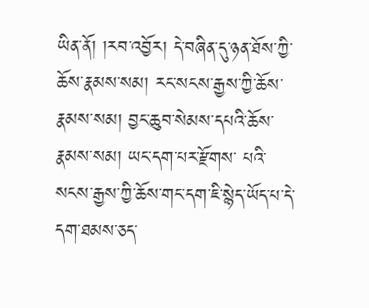ཡིན་ནོ། །རབ་འབྱོར། དེ་བཞིན་དུ་ཉན་ཐོས་ཀྱི་ཆོས་རྣམས་སམ། རང་སངས་རྒྱས་ཀྱི་ཆོས་རྣམས་སམ། བྱང་ཆུབ་སེམས་དཔའི་ཆོས་རྣམས་སམ། ཡང་དག་པར་རྫོགས་ པའི་སངས་རྒྱས་ཀྱི་ཆོས་གང་དག་ཇི་སྙེད་ཡོད་པ་དེ་དག་ཐམས་ཅད་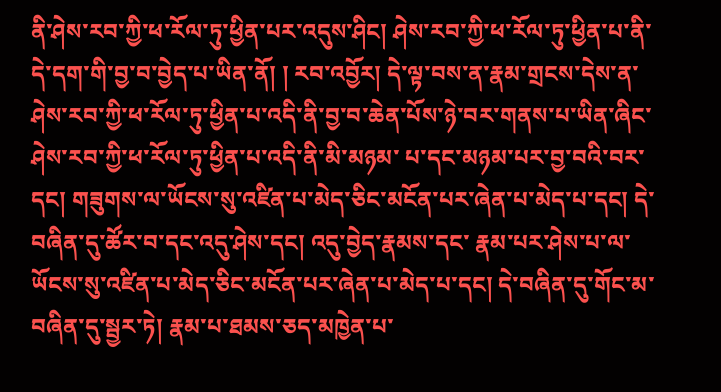ནི་ཤེས་རབ་ཀྱི་ཕ་རོལ་ཏུ་ཕྱིན་པར་འདུས་ཤིང། ཤེས་རབ་ཀྱི་ཕ་རོལ་ཏུ་ཕྱིན་པ་ནི་དེ་དག་གི་བྱ་བ་བྱེད་པ་ཡིན་ནོ། ། རབ་འབྱོར། དེ་ལྟ་བས་ན་རྣམ་གྲངས་དེས་ན་ཤེས་རབ་ཀྱི་ཕ་རོལ་ཏུ་ཕྱིན་པ་འདི་ནི་བྱ་བ་ཆེན་པོས་ཉེ་བར་གནས་པ་ཡིན་ཞིང་ཤེས་རབ་ཀྱི་ཕ་རོལ་ཏུ་ཕྱིན་པ་འདི་ནི་མི་མཉམ་ པ་དང་མཉམ་པར་བྱ་བའི་བར་དང། གཟུགས་ལ་ཡོངས་སུ་འཛིན་པ་མེད་ཅིང་མངོན་པར་ཞེན་པ་མེད་པ་དང། དེ་བཞིན་དུ་ཚོར་བ་དང་འདུ་ཤེས་དང། འདུ་བྱེད་རྣམས་དང་ རྣམ་པར་ཤེས་པ་ལ་ཡོངས་སུ་འཛིན་པ་མེད་ཅིང་མངོན་པར་ཞེན་པ་མེད་པ་དང། དེ་བཞིན་དུ་གོང་མ་བཞིན་དུ་སྦྱར་ཏེ། རྣམ་པ་ཐམས་ཅད་མཁྱེན་པ་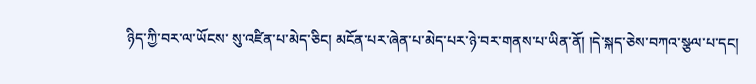ཉིད་ཀྱི་བར་ལ་ཡོངས་ སུ་འཛིན་པ་མེད་ཅིང། མངོན་པར་ཞེན་པ་མེད་པར་ཉེ་བར་གནས་པ་ཡིན་ནོ། །དེ་སྐད་ཅེས་བཀའ་སྩལ་པ་དང།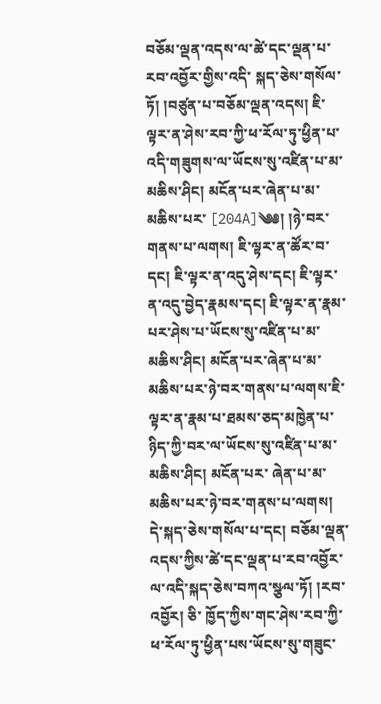བཅོམ་ལྡན་འདས་ལ་ཚེ་དང་ལྡན་པ་རབ་འབྱོར་གྱིས་འདི་ སྐད་ཅེས་གསོལ་ཏོ། །བཙུན་པ་བཅོམ་ལྡན་འདས། ཇི་ལྟར་ན་ཤེས་རབ་ཀྱི་ཕ་རོལ་ཏུ་ཕྱིན་པ་འདི་གཟུགས་ལ་ཡོངས་སུ་འཛིན་པ་མ་མཆིས་ཤིང། མངོན་པར་ཞེན་པ་མ་མཆིས་པར་ [204A]༄༅། །ཉེ་བར་གནས་པ་ལགས། ཇི་ལྟར་ན་ཚོར་བ་དང། ཇི་ལྟར་ན་འདུ་ཤེས་དང། ཇི་ལྟར་ན་འདུ་བྱེད་རྣམས་དང། ཇི་ལྟར་ན་རྣམ་པར་ཤེས་པ་ཡོངས་སུ་འཛིན་པ་མ་ མཆིས་ཤིང། མངོན་པར་ཞེན་པ་མ་མཆིས་པར་ཉེ་བར་གནས་པ་ལགས་ཇི་ལྟར་ན་རྣམ་པ་ཐམས་ཅད་མཁྱེན་པ་ཉིད་ཀྱི་བར་ལ་ཡོངས་སུ་འཛིན་པ་མ་མཆིས་ཤིང། མངོན་པར་ ཞེན་པ་མ་མཆིས་པར་ཉེ་བར་གནས་པ་ལགས། དེ་སྐད་ཅེས་གསོལ་པ་དང། བཅོམ་ལྡན་འདས་ཀྱིས་ཚེ་དང་ལྡན་པ་རབ་འབྱོར་ལ་འདི་སྐད་ཅེས་བཀའ་སྩལ་ཏོ། །རབ་འབྱོར། ཅི་ ཁྱོད་ཀྱིས་གང་ཤེས་རབ་ཀྱི་ཕ་རོལ་ཏུ་ཕྱིན་པས་ཡོངས་སུ་གཟུང་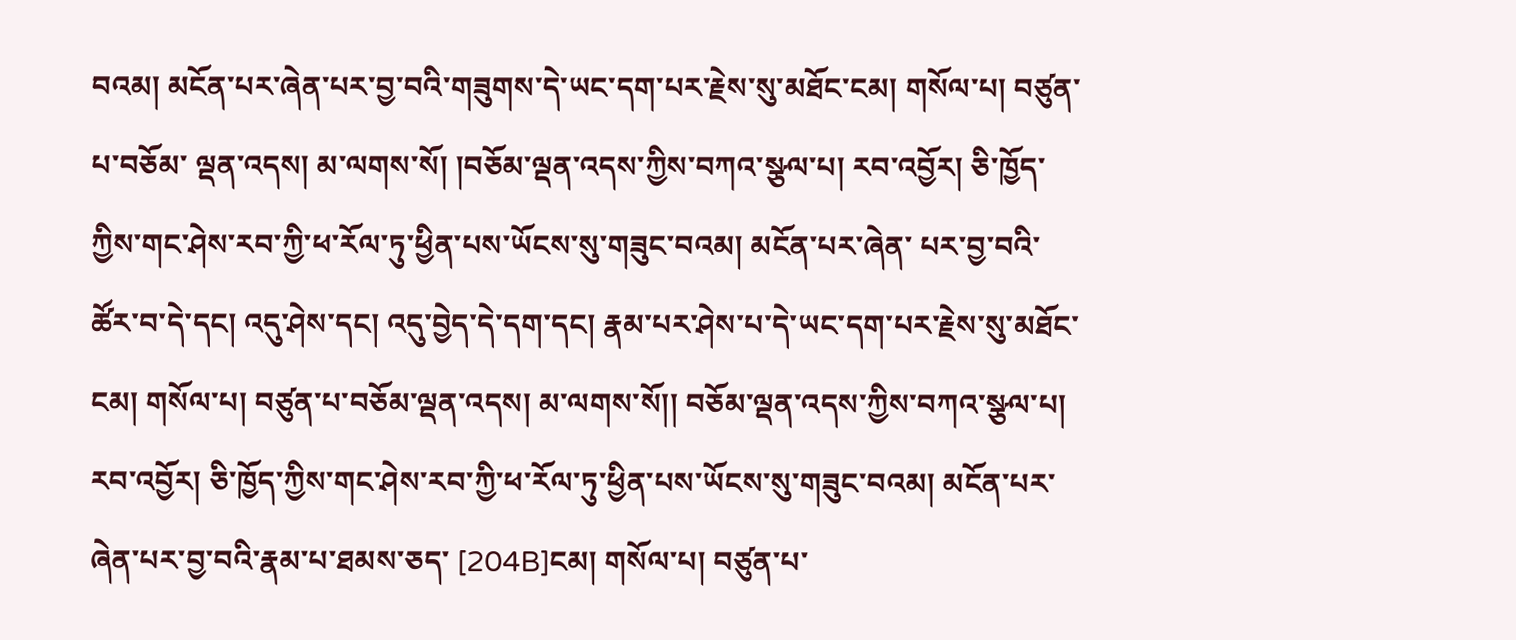བའམ། མངོན་པར་ཞེན་པར་བྱ་བའི་གཟུགས་དེ་ཡང་དག་པར་རྗེས་སུ་མཐོང་ངམ། གསོལ་པ། བཙུན་པ་བཅོམ་ ལྡན་འདས། མ་ལགས་སོ། །བཅོམ་ལྡན་འདས་ཀྱིས་བཀའ་སྩལ་པ། རབ་འབྱོར། ཅི་ཁྱོད་ཀྱིས་གང་ཤེས་རབ་ཀྱི་ཕ་རོལ་ཏུ་ཕྱིན་པས་ཡོངས་སུ་གཟུང་བའམ། མངོན་པར་ཞེན་ པར་བྱ་བའི་ཚོར་བ་དེ་དང། འདུ་ཤེས་དང། འདུ་བྱེད་དེ་དག་དང། རྣམ་པར་ཤེས་པ་དེ་ཡང་དག་པར་རྗེས་སུ་མཐོང་ངམ། གསོལ་པ། བཙུན་པ་བཅོམ་ལྡན་འདས། མ་ལགས་སོ།། བཅོམ་ལྡན་འདས་ཀྱིས་བཀའ་སྩལ་པ། རབ་འབྱོར། ཅི་ཁྱོད་ཀྱིས་གང་ཤེས་རབ་ཀྱི་ཕ་རོལ་ཏུ་ཕྱིན་པས་ཡོངས་སུ་གཟུང་བའམ། མངོན་པར་ཞེན་པར་བྱ་བའི་རྣམ་པ་ཐམས་ཅད་ [204B]ངམ། གསོལ་པ། བཙུན་པ་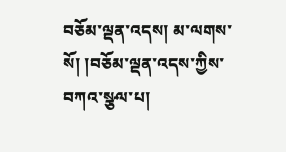བཅོམ་ལྡན་འདས། མ་ལགས་སོ། །བཅོམ་ལྡན་འདས་ཀྱིས་བཀའ་སྩལ་པ།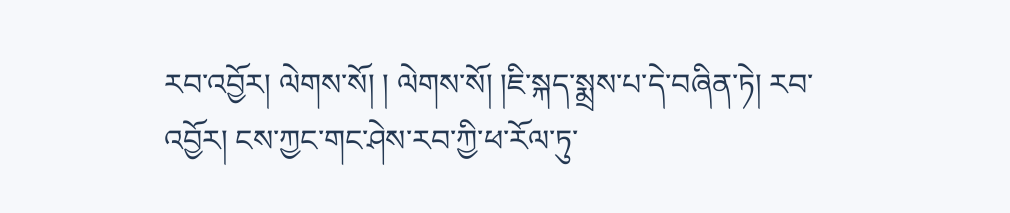རབ་འབྱོར། ལེགས་སོ། ། ལེགས་སོ། །ཇི་སྐད་སྨྲས་པ་དེ་བཞིན་ཏེ། རབ་འབྱོར། ངས་ཀྱང་གང་ཤེས་རབ་ཀྱི་ཕ་རོལ་ཏུ་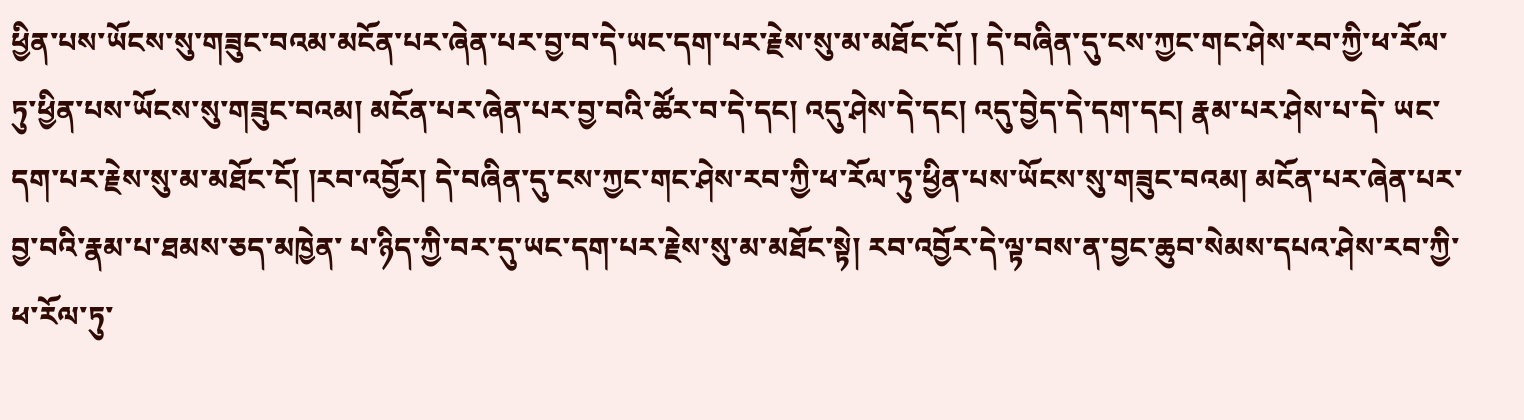ཕྱིན་པས་ཡོངས་སུ་གཟུང་བའམ་མངོན་པར་ཞེན་པར་བྱ་བ་དེ་ཡང་དག་པར་རྗེས་སུ་མ་མཐོང་ངོ། ། དེ་བཞིན་དུ་ངས་ཀྱང་གང་ཤེས་རབ་ཀྱི་ཕ་རོལ་ཏུ་ཕྱིན་པས་ཡོངས་སུ་གཟུང་བའམ། མངོན་པར་ཞེན་པར་བྱ་བའི་ཚོར་བ་དེ་དང། འདུ་ཤེས་དེ་དང། འདུ་བྱེད་དེ་དག་དང། རྣམ་པར་ཤེས་པ་དེ་ ཡང་དག་པར་རྗེས་སུ་མ་མཐོང་ངོ། །རབ་འབྱོར། དེ་བཞིན་དུ་ངས་ཀྱང་གང་ཤེས་རབ་ཀྱི་ཕ་རོལ་ཏུ་ཕྱིན་པས་ཡོངས་སུ་གཟུང་བའམ། མངོན་པར་ཞེན་པར་བྱ་བའི་རྣམ་པ་ཐམས་ཅད་མཁྱེན་ པ་ཉིད་ཀྱི་བར་དུ་ཡང་དག་པར་རྗེས་སུ་མ་མཐོང་སྟེ། རབ་འབྱོར་དེ་ལྟ་བས་ན་བྱང་ཆུབ་སེམས་དཔའ་ཤེས་རབ་ཀྱི་ཕ་རོལ་ཏུ་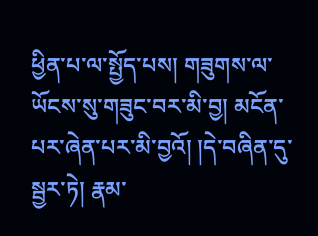ཕྱིན་པ་ལ་སྤྱོད་པས། གཟུགས་ལ་ཡོངས་སུ་གཟུང་བར་མི་བྱ། མངོན་ པར་ཞེན་པར་མི་བྱའོ། །དེ་བཞིན་དུ་སྦྱར་ཏེ། རྣམ་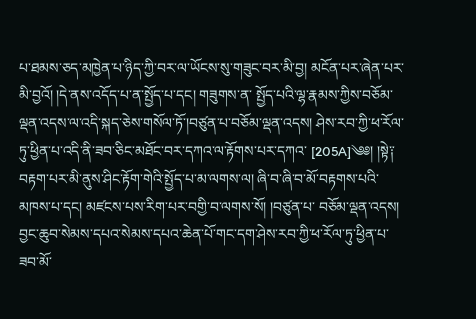པ་ཐམས་ཅད་མཁྱེན་པ་ཉིད་ཀྱི་བར་ལ་ཡོངས་སུ་གཟུང་བར་མི་བྱ། མངོན་པར་ཞེན་པར་མི་བྱའོ། །དེ་ནས་འདོད་པ་ན་སྤྱོད་པ་དང། གཟུགས་ན་ སྤྱོད་པའི་ལྷ་རྣམས་ཀྱིས་བཅོམ་ལྡན་འདས་ལ་འདི་སྐད་ཅེས་གསོལ་ཏོ་།བཙུན་པ་བཅོམ་ལྡན་འདས། ཤེས་རབ་ཀྱི་ཕ་རོལ་ཏུ་ཕྱིན་པ་འདི་ནི་ཟབ་ཅིང་མཐོང་བར་དཀའ་ལ་རྟོགས་པར་དཀའ་ [205A]༄༅། །སྟེ༑ བརྟག་པར་མི་ནུས་ཤིང་རྟོག་གེའི་སྤྱོད་པ་མ་ལགས་ལ། ཞི་བ་ཞི་བ་མོ་བརྟགས་པའི་མཁས་པ་དང། མཛངས་པས་རིག་པར་བགྱི་བ་ལགས་སོ། །བཙུན་པ་ བཅོམ་ལྡན་འདས། བྱང་ཆུབ་སེམས་དཔའ་སེམས་དཔའ་ཆེན་པོ་གང་དག་ཤེས་རབ་ཀྱི་ཕ་རོལ་ཏུ་ཕྱིན་པ་ཟབ་མོ་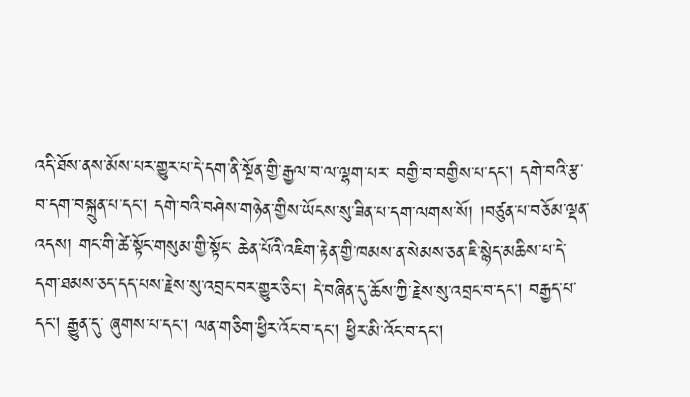འདི་ཐོས་ནས་མོས་པར་གྱུར་པ་དེ་དག་ནི་སྔོན་གྱི་རྒྱལ་བ་ལ་ལྷག་པར་ བགྱི་བ་བགྱིས་པ་དང། དགེ་བའི་རྩ་བ་དག་བསྐྲུན་པ་དང། དགེ་བའི་བཤེས་གཉེན་གྱིས་ཡོངས་སུ་ཟིན་པ་དག་ལགས་སོ། །བཙུན་པ་བཅོམ་ལྡན་འདས། གང་གི་ཚེ་སྟོང་གསུམ་གྱི་སྟོང་ ཆེན་པོའི་འཇིག་རྟེན་གྱི་ཁམས་ན་སེམས་ཅན་ཇི་སྙེད་མཆིས་པ་དེ་དག་ཐམས་ཅད་དད་པས་རྗེས་སུ་འབྲང་བར་གྱུར་ཅིང། དེ་བཞིན་དུ་ཆོས་ཀྱི་རྗེས་སུ་འབྲང་བ་དང། བརྒྱད་པ་དང། རྒྱུན་དུ་ ཞུགས་པ་དང། ལན་གཅིག་ཕྱིར་འོང་བ་དང། ཕྱིར་མི་འོང་བ་དང།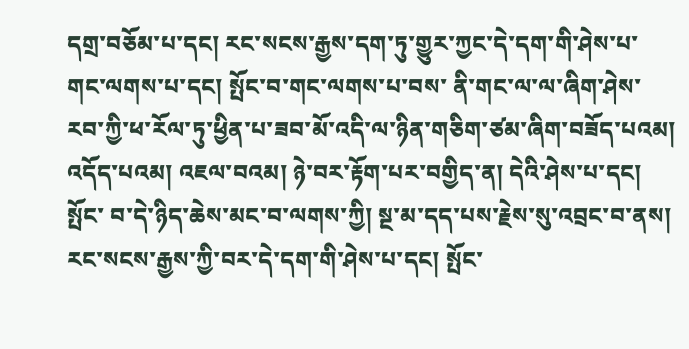དགྲ་བཅོམ་པ་དང། རང་སངས་རྒྱས་དག་ཏུ་གྱུར་ཀྱང་དེ་དག་གི་ཤེས་པ་གང་ལགས་པ་དང། སྤོང་བ་གང་ལགས་པ་བས་ ནི་གང་ལ་ལ་ཞིག་ཤེས་རབ་ཀྱི་ཕ་རོལ་ཏུ་ཕྱིན་པ་ཟབ་མོ་འདི་ལ་ཉིན་གཅིག་ཙམ་ཞིག་བཟོད་པའམ། འདོད་པའམ། འཇལ་བའམ། ཉེ་བར་རྟོག་པར་བགྱིད་ན། དེའི་ཤེས་པ་དང། སྤོང་ བ་དེ་ཉིད་ཆེས་མང་བ་ལགས་ཀྱི། སྔ་མ་དད་པས་རྗེས་སུ་འབྲང་བ་ནས། རང་སངས་རྒྱས་ཀྱི་བར་དེ་དག་གི་ཤེས་པ་དང། སྤོང་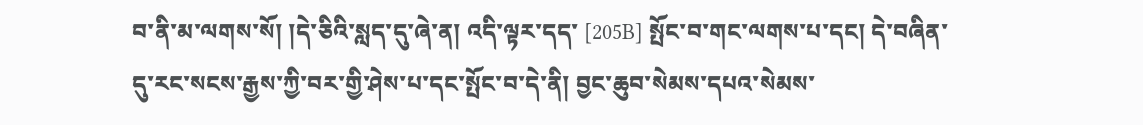བ་ནི་མ་ལགས་སོ། །དེ་ཅིའི་སླད་དུ་ཞེ་ན། འདི་ལྟར་དད་ [205B] སྤོང་བ་གང་ལགས་པ་དང། དེ་བཞིན་དུ་རང་སངས་རྒྱས་ཀྱི་བར་གྱི་ཤེས་པ་དང་སྤོང་བ་དེ་ནི། བྱང་ཆུབ་སེམས་དཔའ་སེམས་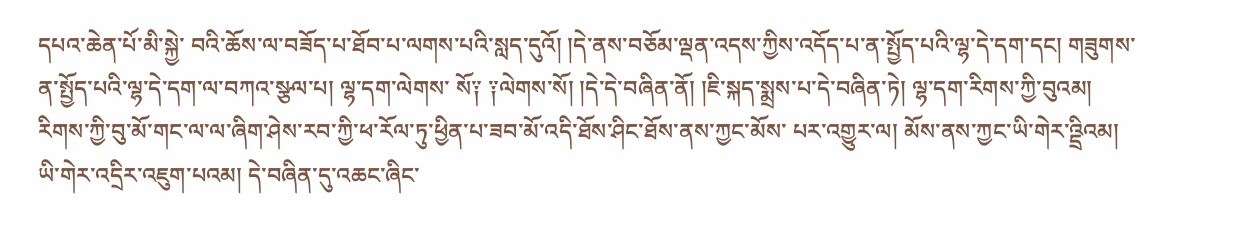དཔའ་ཆེན་པོ་མི་སྐྱེ་ བའི་ཆོས་ལ་བཟོད་པ་ཐོབ་པ་ལགས་པའི་སླད་དུའོ། །དེ་ནས་བཅོམ་ལྡན་འདས་ཀྱིས་འདོད་པ་ན་སྤྱོད་པའི་ལྷ་དེ་དག་དང། གཟུགས་ན་སྤྱོད་པའི་ལྷ་དེ་དག་ལ་བཀའ་སྩལ་པ། ལྷ་དག་ལེགས་ སོ༑ ༑ལེགས་སོ། །དེ་དེ་བཞིན་ནོ། །ཇི་སྐད་སྨྲས་པ་དེ་བཞིན་ཏེ། ལྷ་དག་རིགས་ཀྱི་བུའམ། རིགས་ཀྱི་བུ་མོ་གང་ལ་ལ་ཞིག་ཤེས་རབ་ཀྱི་ཕ་རོལ་ཏུ་ཕྱིན་པ་ཟབ་མོ་འདི་ཐོས་ཤིང་ཐོས་ནས་ཀྱང་མོས་ པར་འགྱུར་ལ། མོས་ནས་ཀྱང་ཡི་གེར་འྡྲིའམ། ཡི་གེར་འདྲིར་འཇུག་པའམ། དེ་བཞིན་དུ་འཆང་ཞིང་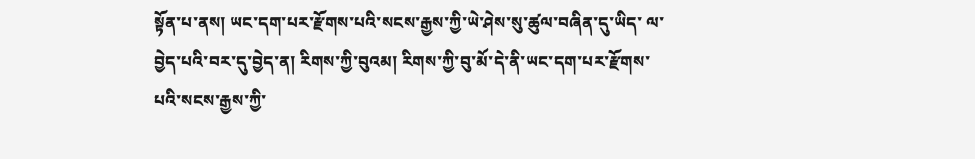སྟོན་པ་ནས། ཡང་དག་པར་རྫོགས་པའི་སངས་རྒྱས་ཀྱི་ཡེ་ཤེས་སུ་ཚུལ་བཞིན་དུ་ཡིད་ ལ་བྱེད་པའི་བར་དུ་བྱེད་ན། རིགས་ཀྱི་བུའམ། རིགས་ཀྱི་བུ་མོ་དེ་ནི་ཡང་དག་པར་རྫོགས་པའི་སངས་རྒྱས་ཀྱི་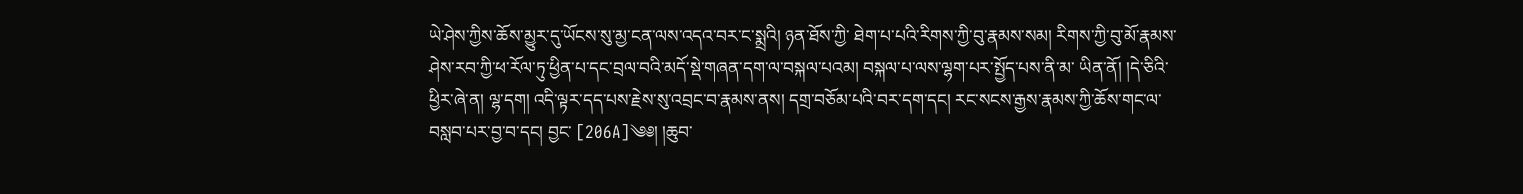ཡེ་ཤེས་ཀྱིས་ཆོས་མྱུར་དུ་ཡོངས་སུ་མྱ་ངན་ལས་འདའ་བར་ང་སྨྲའི། ཉན་ཐོས་ཀྱི་ ཐེག་པ་པའི་རིགས་ཀྱི་བུ་རྣམས་སམ། རིགས་ཀྱི་བུ་མོ་རྣམས་ཤེས་རབ་ཀྱི་ཕ་རོལ་ཏུ་ཕྱིན་པ་དང་བྲལ་བའི་མདོ་སྡེ་གཞན་དག་ལ་བསྐལ་པའམ། བསྐལ་པ་ལས་ལྷག་པར་སྤྱོད་པས་ནི་མ་ ཡིན་ནོ། །དེ་ཅིའི་ཕྱིར་ཞེ་ན། ལྷ་དག། འདི་ལྟར་དད་པས་རྗེས་སུ་འབྲང་བ་རྣམས་ནས། དགྲ་བཅོམ་པའི་བར་དག་དང། རང་སངས་རྒྱས་རྣམས་ཀྱི་ཆོས་གང་ལ་བསླབ་པར་བྱ་བ་དང། བྱང་ [206A]༄༅། །ཆུབ་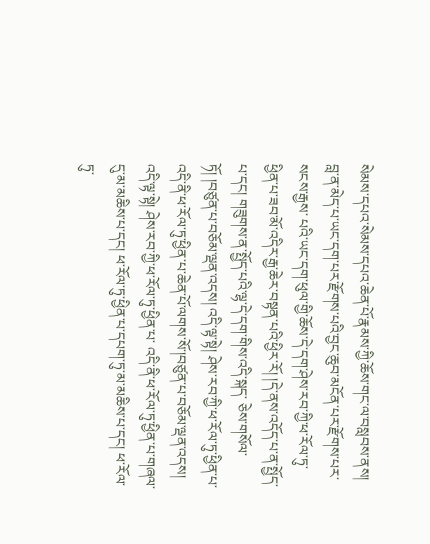སེམས་དཔའ་སེམས་དཔའ་ཆེན་པོ་རྣམས་ཀྱི་ཆོས་གང་ལ་བསླབས་ནས། བླ་ན་མེད་པ་ཡང་དག་པར་རྫོགས་པའི་བྱང་ཆུབ་མངོན་པར་རྫོགས་པར་སངས་རྒྱས་ པའི་ཡང་དག་ཕུལ་གྱི་ཆོས་དེ་དག་ཤེས་རབ་ཀྱི་ཕ་རོལ་ཏུ་ཕྱིན་པ་ཟབ་མོ་འདིར་རྒྱ་ཆེར་བསྟན་པའི་ཕྱིར་རོ། །དེ་ནས་འདོད་པ་ན་སྤྱོད་པ་དང། གཟུགས་ན་སྤྱོད་པའི་ལྷ་དེ་དག་གིས་འདི་སྐད་ ཅེས་གསོལ་ཏོ། །བཙུན་པ་བཅོམ་ལྡན་འདས། འདི་ལྟ་སྟེ། ཤེས་རབ་ཀྱི་ཕ་རོལ་ཏུ་ཕྱིན་པ་འདི་ནི་ཕ་རོལ་ཏུ་ཕྱིན་པ་ཆེན་པོ་ལགས་སོ་།བཙུན་པ་བཅོམ་ལྡན་འདས། འདི་ལྟ་སྟེ། ཤེས་རབ་ཀྱི་ཕ་རོལ་ཏུ་ཕྱིན་པ་ འདི་ནི་ཕ་རོལ་ཏུ་ཕྱིན་པ་གཞལ་དུ་མ་མཆིས་པ་དང། ཕ་རོལ་ཏུ་ཕྱིན་པ་དཔག་ཏུ་མ་མཆིས་པ་དང། ཕ་རོལ་ཏུ་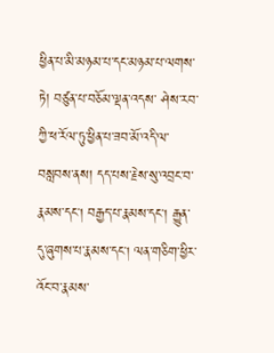ཕྱིན་པ་མི་མཉམ་པ་དང་མཉམ་པ་ལགས་ཏེ། བཙུན་པ་བཅོམ་ལྡན་འདས་ ཤེས་རབ་ཀྱི་ཕ་རོལ་ཏུ་ཕྱིན་པ་ཟབ་མོ་འདི་ལ་བསླབས་ནས། དད་པས་རྗེས་སུ་འབྲང་བ་རྣམས་དང། བརྒྱད་པ་རྣམས་དང། རྒྱུན་དུ་ཞུགས་པ་རྣམས་དང། ལན་གཅིག་ཕྱིར་འོང་བ་རྣམས་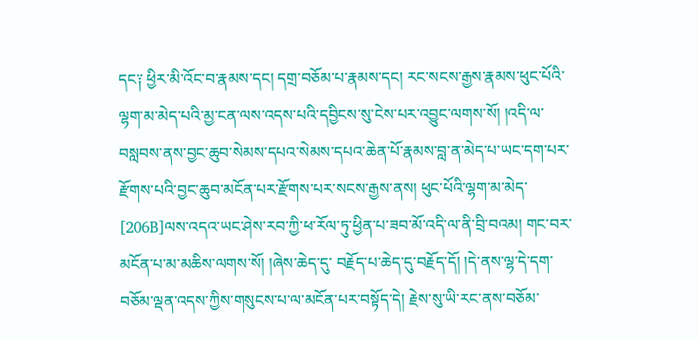དང༑ ཕྱིར་མི་འོང་བ་རྣམས་དང། དགྲ་བཅོམ་པ་རྣམས་དང། རང་སངས་རྒྱས་རྣམས་ཕུང་པོའི་ལྷག་མ་མེད་པའི་མྱ་ངན་ལས་འདས་པའི་དབྱིངས་སུ་ངེས་པར་འབྱུང་ལགས་སོ། །འདི་ལ་ བསླབས་ནས་བྱང་ཆུབ་སེམས་དཔའ་སེམས་དཔའ་ཆེན་པོ་རྣམས་བླ་ན་མེད་པ་ཡང་དག་པར་རྫོགས་པའི་བྱང་ཆུབ་མངོན་པར་རྫོགས་པར་སངས་རྒྱས་ནས། ཕུང་པོའི་ལྷག་མ་མེད་ [206B]ལས་འདའ་ཡང་ཤེས་རབ་ཀྱི་ཕ་རོལ་ཏུ་ཕྱིན་པ་ཟབ་མོ་འདི་ལ་ནི་བྲི་བའམ། གང་བར་མངོན་པ་མ་མཆིས་ལགས་སོ། །ཞེས་ཆེད་དུ་ བརྗོད་པ་ཆེད་དུ་བརྗོད་དོ། །དེ་ནས་ལྷ་དེ་དག་བཅོམ་ལྡན་འདས་ཀྱིས་གསུངས་པ་ལ་མངོན་པར་བསྟོད་དེ། རྗེས་སུ་ཡི་རང་ནས་བཅོམ་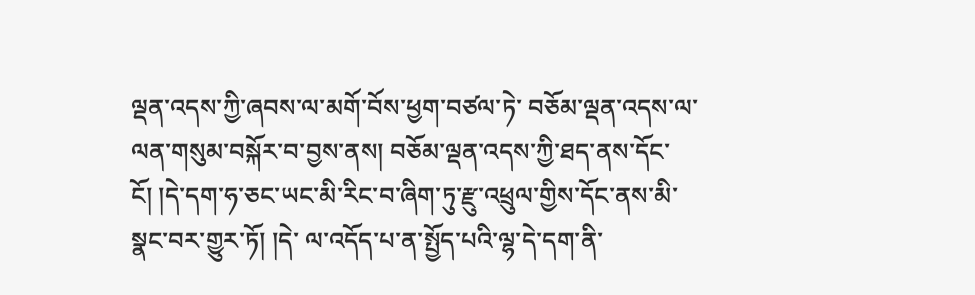ལྡན་འདས་ཀྱི་ཞབས་ལ་མགོ་བོས་ཕྱག་བཙལ་ཏེ་ བཅོམ་ལྡན་འདས་ལ་ལན་གསུམ་བསྐོར་བ་བྱས་ནས། བཅོམ་ལྡན་འདས་ཀྱི་ཐད་ནས་དོང་ངོ། །དེ་དག་ཧ་ཅང་ཡང་མི་རིང་བ་ཞིག་ཏུ་རྫུ་འཕྲུལ་གྱིས་དོང་ནས་མི་སྣང་བར་གྱུར་ཏོ། །དེ་ ལ་འདོད་པ་ན་སྤྱོད་པའི་ལྷ་དེ་དག་ནི་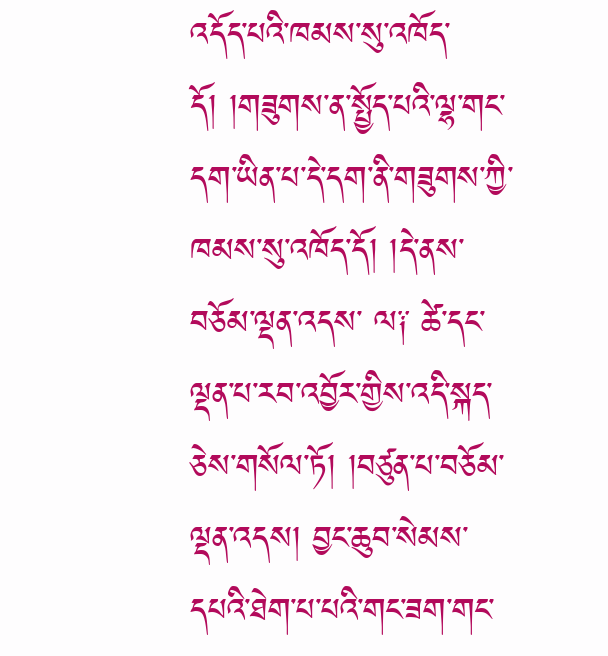འདོད་པའི་ཁམས་སུ་འཁོད་དོ། །གཟུགས་ན་སྤྱོད་པའི་ལྷ་གང་དག་ཡིན་པ་དེ་དག་ནི་གཟུགས་ཀྱི་ཁམས་སུ་འཁོད་དོ། །དེ་ནས་བཅོམ་ལྡན་འདས་ ལ༑ ཚེ་དང་ལྡན་པ་རབ་འབྱོར་གྱིས་འདི་སྐད་ཅེས་གསོལ་ཏོ། །བཙུན་པ་བཅོམ་ལྡན་འདས། བྱང་ཆུབ་སེམས་དཔའི་ཐེག་པ་པའི་གང་ཟག་གང་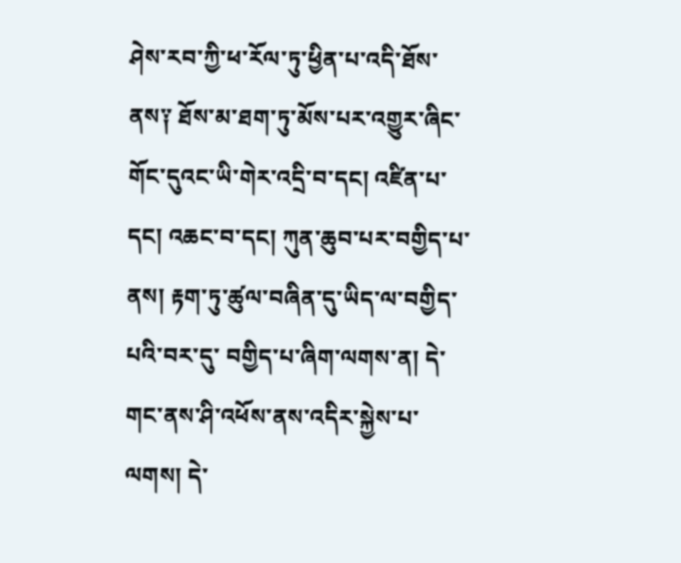ཤེས་རབ་ཀྱི་ཕ་རོལ་ཏུ་ཕྱིན་པ་འདི་ཐོས་ ནས༑ ཐོས་མ་ཐག་ཏུ་མོས་པར་འགྱུར་ཞིང་གོང་དུའང་ཡི་གེར་འདྲི་བ་དང། འཛིན་པ་དང། འཆང་བ་དང། ཀུན་ཆུབ་པར་བགྱིད་པ་ནས། རྟག་ཏུ་ཚུལ་བཞིན་དུ་ཡིད་ལ་བགྱིད་པའི་བར་དུ་ བགྱིད་པ་ཞིག་ལགས་ན། དེ་གང་ནས་ཤི་འཕོས་ནས་འདིར་སྐྱེས་པ་ལགས། དེ་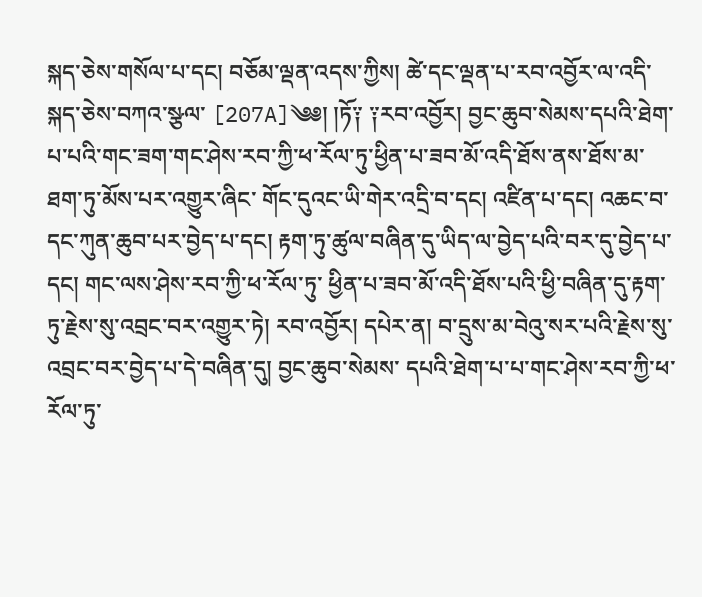སྐད་ཅེས་གསོལ་པ་དང། བཅོམ་ལྡན་འདས་ཀྱིས། ཚེ་དང་ལྡན་པ་རབ་འབྱོར་ལ་འདི་སྐད་ཅེས་བཀའ་སྩལ་ [207A]༄༅། །ཏོ༑ ༑རབ་འབྱོར། བྱང་ཆུབ་སེམས་དཔའི་ཐེག་པ་པའི་གང་ཟག་གང་ཤེས་རབ་ཀྱི་ཕ་རོལ་ཏུ་ཕྱིན་པ་ཟབ་མོ་འདི་ཐོས་ནས་ཐོས་མ་ཐག་ཏུ་མོས་པར་འགྱུར་ཞིང་ གོང་དུའང་ཡི་གེར་འདྲི་བ་དང། འཛིན་པ་དང། འཆང་བ་དང་ཀུན་ཆུབ་པར་བྱེད་པ་དང། རྟག་ཏུ་ཚུལ་བཞིན་དུ་ཡིད་ལ་བྱེད་པའི་བར་དུ་བྱེད་པ་དང། གང་ལས་ཤེས་རབ་ཀྱི་ཕ་རོལ་ཏུ་ ཕྱིན་པ་ཟབ་མོ་འདི་ཐོས་པའི་ཕྱི་བཞིན་དུ་རྟག་ཏུ་རྗེས་སུ་འབྲང་བར་འགྱུར་ཏེ། རབ་འབྱོར། དཔེར་ན། བ་དྲུས་མ་བེའུ་སར་པའི་རྗེས་སུ་འབྲང་བར་བྱེད་པ་དེ་བཞིན་དུ། བྱང་ཆུབ་སེམས་ དཔའི་ཐེག་པ་པ་གང་ཤེས་རབ་ཀྱི་ཕ་རོལ་ཏུ་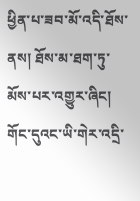ཕྱིན་པ་ཟབ་མོ་འདི་ཐོས་ནས། ཐོས་མ་ཐག་ཏུ་མོས་པར་འགྱུར་ཞིང། གོང་དུའང་ཡི་གེར་འདྲི་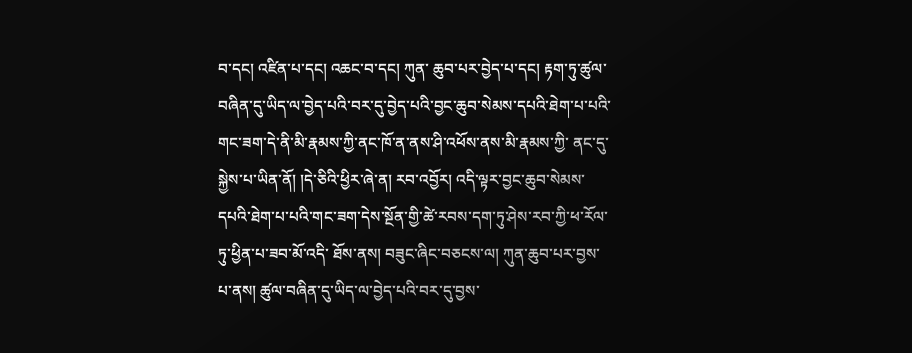བ་དང། འཛིན་པ་དང། འཆང་བ་དང། ཀུན་ ཆུབ་པར་བྱེད་པ་དང། རྟག་ཏུ་ཚུལ་བཞིན་དུ་ཡིད་ལ་བྱེད་པའི་བར་དུ་བྱེད་པའི་བྱང་ཆུབ་སེམས་དཔའི་ཐེག་པ་པའི་གང་ཟག་དེ་ནི་མི་རྣམས་ཀྱི་ནང་ཁོ་ན་ནས་ཤི་འཕོས་ནས་མི་རྣམས་ཀྱི་ ནང་དུ་སྐྱེས་པ་ཡིན་ནོ། །དེ་ཅིའི་ཕྱིར་ཞེ་ན། རབ་འབྱོར། འདི་ལྟར་བྱང་ཆུབ་སེམས་དཔའི་ཐེག་པ་པའི་གང་ཟག་དེས་སྔོན་གྱི་ཚེ་རབས་དག་ཏུ་ཤེས་རབ་ཀྱི་ཕ་རོལ་ཏུ་ཕྱིན་པ་ཟབ་མོ་འདི་ ཐོས་ནས། བཟུང་ཞིང་བཅངས་ལ། ཀུན་ཆུབ་པར་བྱས་པ་ནས། ཚུལ་བཞིན་དུ་ཡིད་ལ་བྱེད་པའི་བར་དུ་བྱས་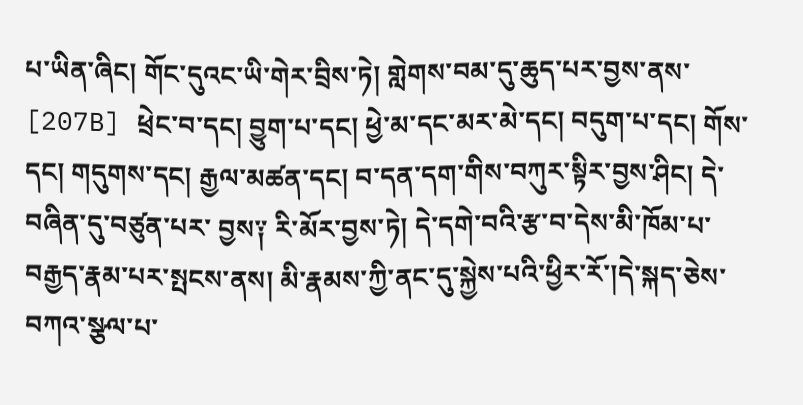པ་ཡིན་ཞིང། གོང་དུའང་ཡི་གེར་བྲིས་ཏེ། གླེགས་བམ་དུ་ཆུད་པར་བྱས་ནས་ [207B] ཕྲེང་བ་དང། བྱུག་པ་དང། ཕྱེ་མ་དང་མར་མེ་དང། བདུག་པ་དང། གོས་དང། གདུགས་དང། རྒྱལ་མཚན་དང། བ་དན་དག་གིས་བཀུར་སྟིར་བྱས་ཤིང། དེ་བཞིན་དུ་བཙུན་པར་ བྱས༑ རི་མོར་བྱས་ཏེ། དེ་དགེ་བའི་རྩ་བ་དེས་མི་ཁོམ་པ་བརྒྱད་རྣམ་པར་སྤངས་ནས། མི་རྣམས་ཀྱི་ནང་དུ་སྐྱེས་པའི་ཕྱིར་རོ་།དེ་སྐད་ཅེས་བཀའ་སྩལ་པ་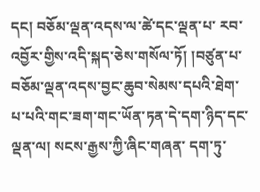དང། བཅོམ་ལྡན་འདས་ལ་ཚེ་དང་ལྡན་པ་ རབ་འབྱོར་གྱིས་འདི་སྐད་ཅེས་གསོལ་ཏོ། །བཙུན་པ་བཅོམ་ལྡན་འདས་བྱང་ཆུབ་སེམས་དཔའི་ཐེག་པ་པའི་གང་ཟག་གང་ཡོན་ཏན་དེ་དག་ཉིད་དང་ལྡན་ལ། སངས་རྒྱས་ཀྱི་ཞིང་གཞན་ དག་ཏུ་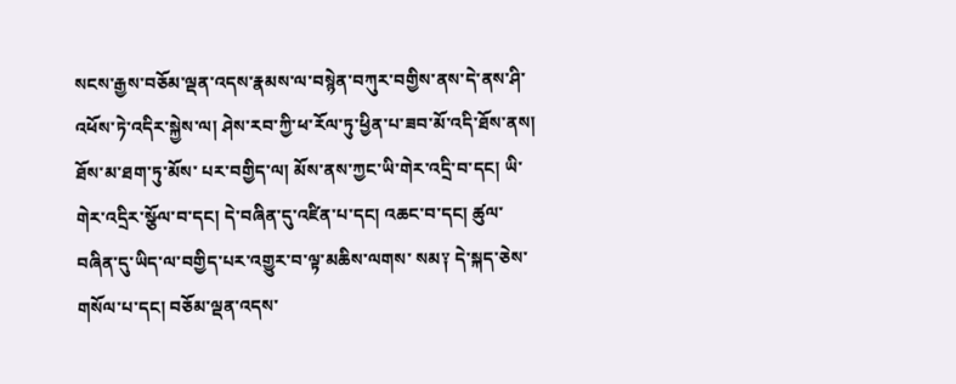སངས་རྒྱས་བཅོམ་ལྡན་འདས་རྣམས་ལ་བསྙེན་བཀུར་བགྱིས་ནས་དེ་ནས་ཤི་འཕོས་ཏེ་འདིར་སྐྱེས་ལ། ཤེས་རབ་ཀྱི་ཕ་རོལ་ཏུ་ཕྱིན་པ་ཟབ་མོ་འདི་ཐོས་ནས། ཐོས་མ་ཐག་ཏུ་མོས་ པར་བགྱིད་ལ། མོས་ནས་ཀྱང་ཡི་གེར་འདྲི་བ་དང། ཡི་གེར་འདྲིར་སྩོལ་བ་དང། དེ་བཞིན་དུ་འཛིན་པ་དང། འཆང་བ་དང། ཚུལ་བཞིན་དུ་ཡིད་ལ་བགྱིད་པར་འགྱུར་བ་ལྟ་མཆིས་ལགས་ སམ༑ དེ་སྐད་ཅེས་གསོལ་པ་དང། བཅོམ་ལྡན་འདས་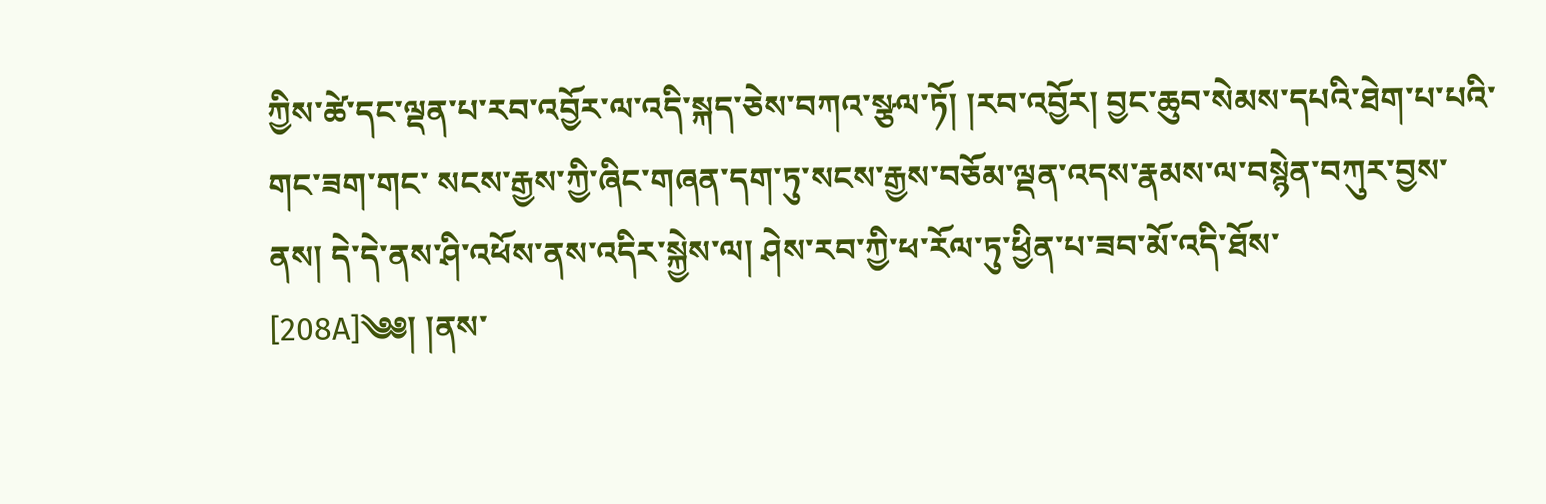ཀྱིས་ཚེ་དང་ལྡན་པ་རབ་འབྱོར་ལ་འདི་སྐད་ཅེས་བཀའ་སྩལ་ཏོ། །རབ་འབྱོར། བྱང་ཆུབ་སེམས་དཔའི་ཐེག་པ་པའི་གང་ཟག་གང་ སངས་རྒྱས་ཀྱི་ཞིང་གཞན་དག་ཏུ་སངས་རྒྱས་བཅོམ་ལྡན་འདས་རྣམས་ལ་བསྙེན་བཀུར་བྱས་ནས། དེ་དེ་ནས་ཤི་འཕོས་ནས་འདིར་སྐྱེས་ལ། ཤེས་རབ་ཀྱི་ཕ་རོལ་ཏུ་ཕྱིན་པ་ཟབ་མོ་འདི་ཐོས་ [208A]༄༅། །ནས་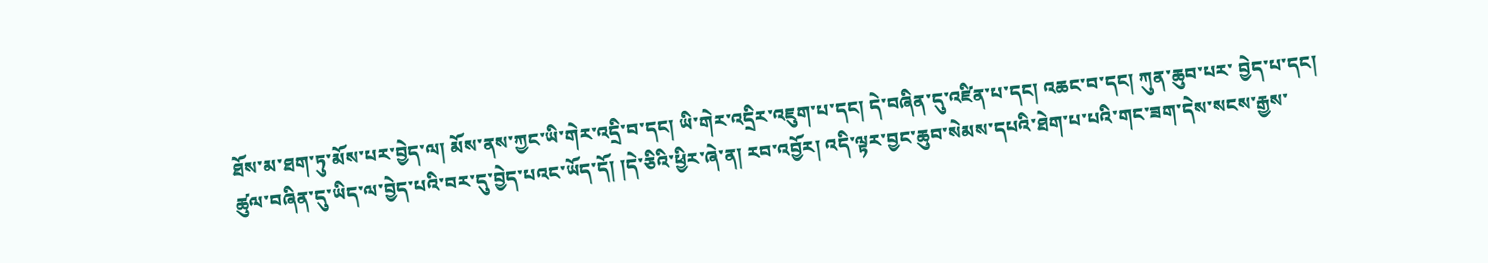ཐོས་མ་ཐག་ཏུ་མོས་པར་བྱེད་ལ། མོས་ནས་ཀྱང་ཡི་གེར་འདྲི་བ་དང། ཡི་གེར་འདྲིར་འཇུག་པ་དང། དེ་བཞིན་དུ་འཛིན་པ་དང། འཆང་བ་དང། ཀུན་ཆུབ་པར་ བྱེད་པ་དང། ཚུལ་བཞིན་དུ་ཡིད་ལ་བྱེད་པའི་བར་དུ་བྱེད་པའང་ཡོད་དོ། །དེ་ཅིའི་ཕྱིར་ཞེ་ན། རབ་འབྱོར། འདི་ལྟར་བྱང་ཆུབ་སེམས་དཔའི་ཐེག་པ་པའི་གང་ཟག་དེས་སངས་རྒྱས་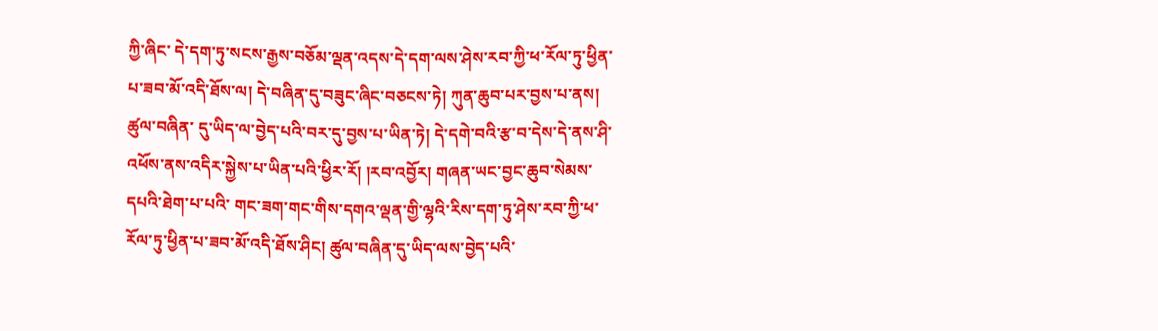ཀྱི་ཞིང་ དེ་དག་ཏུ་སངས་རྒྱས་བཅོམ་ལྡན་འདས་དེ་དག་ལས་ཤེས་རབ་ཀྱི་ཕ་རོལ་ཏུ་ཕྱིན་པ་ཟབ་མོ་འདི་ཐོས་ལ། དེ་བཞིན་དུ་བཟུང་ཞིང་བཅངས་ཏེ། ཀུན་ཆུབ་པར་བྱས་པ་ནས། ཚུལ་བཞིན་ དུ་ཡིད་ལ་བྱེད་པའི་བར་དུ་བྱས་པ་ཡིན་ཏེ། དེ་དགེ་བའི་རྩ་བ་དེས་དེ་ནས་ཤི་འཕོས་ནས་འདིར་སྐྱེས་པ་ཡིན་པའི་ཕྱིར་རོ། །རབ་འབྱོར། གཞན་ཡང་བྱང་ཆུབ་སེམས་དཔའི་ཐེག་པ་པའི་ གང་ཟག་གང་གིས་དགའ་ལྡན་གྱི་ལྷའི་རིས་དག་ཏུ་ཤེས་རབ་ཀྱི་ཕ་རོལ་ཏུ་ཕྱིན་པ་ཟབ་མོ་འདི་ཐོས་ཤིང། ཚུལ་བཞིན་དུ་ཡིད་ལས་བྱེད་པའི་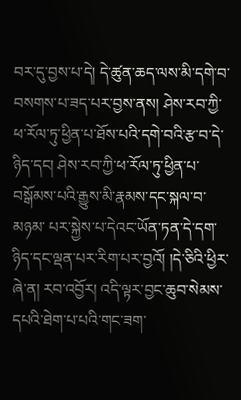བར་དུ་བྱས་པ་དེ། དེ་ཚུན་ཆད་ལས་མི་དགེ་བ་ བསགས་པ་ཟད་པར་བྱས་ནས། ཤེས་རབ་ཀྱི་ཕ་རོལ་ཏུ་ཕྱིན་པ་ཐོས་པའི་དགེ་བའི་རྩ་བ་དེ་ཉིད་དང། ཤེས་རབ་ཀྱི་ཕ་རོལ་ཏུ་ཕྱིན་པ་བསྒོམས་པའི་རྒྱུས་མི་རྣམས་དང་སྐལ་བ་མཉམ་ པར་སྐྱེས་པ་དེའང་ཡོན་ཏན་དེ་དག་ཉིད་དང་ལྡན་པར་རིག་པར་བྱའོ། །དེ་ཅིའི་ཕྱིར་ཞེ་ན། རབ་འབྱོར། འདི་ལྟར་བྱང་ཆུབ་སེམས་དཔའི་ཐེག་པ་པའི་གང་ཟག་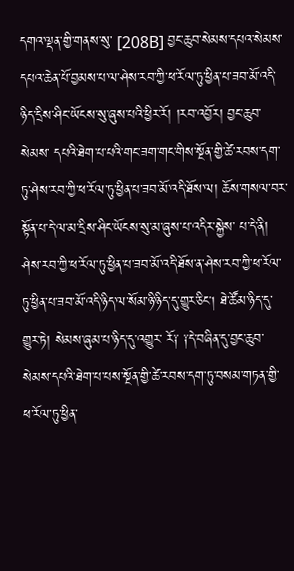དགའ་ལྡན་གྱི་གནས་སུ་ [208B] བྱང་ཆུབ་སེམས་དཔའ་སེམས་དཔའ་ཆེན་པོ་བྱམས་པ་ལ་ཤེས་རབ་ཀྱི་ཕ་རོལ་ཏུ་ཕྱིན་པ་ཟབ་མོ་འདི་ཉིད་དྲིས་ཤིང་ཡོངས་སུ་ཞུས་པའི་ཕྱིར་རོ། །རབ་འབྱོར། བྱང་ཆུབ་སེམས་ དཔའི་ཐེག་པ་པའི་གང་ཟག་གང་གིས་སྔོན་གྱི་ཚེ་རབས་དག་ཏུ་ཤེས་རབ་ཀྱི་ཕ་རོལ་ཏུ་ཕྱིན་པ་ཟབ་མོ་འདི་ཐོས་ལ། ཆོས་གསལ་བར་སྟོན་པ་དེ་ལ་མ་དྲིས་ཤིང་ཡོངས་སུ་མ་ཞུས་པ་འདིར་སྐྱེས་ པ་དེ་ནི། ཤེས་རབ་ཀྱི་ཕ་རོལ་ཏུ་ཕྱིན་པ་ཟབ་མོ་འདི་ཐོས་ན་ཤེས་རབ་ཀྱི་ཕ་རོལ་ཏུ་ཕྱིན་པ་ཟབ་མོ་འདི་ཉིད་ལ་སོམ་ཉི་ཉིད་དུ་གྱུར་ཅིང། ཐེ་ཚོམ་ཉིད་དུ་གྱུར་ཏེ། སེམས་ཞུམ་པ་ཉིད་དུ་འགྱུར་ རོ༑ ༑དེ་བཞིན་དུ་བྱང་ཆུབ་སེམས་དཔའི་ཐེག་པ་པས་སྔོན་གྱི་ཚེ་རབས་དག་ཏུ་བསམ་གཏན་གྱི་ཕ་རོལ་ཏུ་ཕྱིན་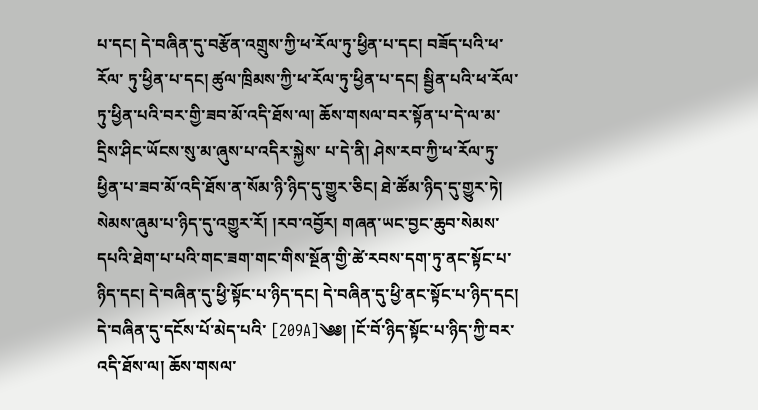པ་དང། དེ་བཞིན་དུ་བརྩོན་འགྲུས་ཀྱི་ཕ་རོལ་ཏུ་ཕྱིན་པ་དང། བཟོད་པའི་ཕ་རོལ་ ཏུ་ཕྱིན་པ་དང། ཚུལ་ཁྲིམས་ཀྱི་ཕ་རོལ་ཏུ་ཕྱིན་པ་དང། སྦྱིན་པའི་ཕ་རོལ་ཏུ་ཕྱིན་པའི་བར་གྱི་ཟབ་མོ་འདི་ཐོས་ལ། ཆོས་གསལ་བར་སྟོན་པ་དེ་ལ་མ་དྲིས་ཤིང་ཡོངས་སུ་མ་ཞུས་པ་འདིར་སྐྱེས་ པ་དེ་ནི། ཤེས་རབ་ཀྱི་ཕ་རོལ་ཏུ་ཕྱིན་པ་ཟབ་མོ་འདི་ཐོས་ན་སོམ་ཉི་ཉིད་དུ་གྱུར་ཅིང། ཐེ་ཚོམ་ཉིད་དུ་གྱུར་ཏེ། སེམས་ཞུམ་པ་ཉིད་དུ་འགྱུར་རོ། །རབ་འབྱོར། གཞན་ཡང་བྱང་ཆུབ་སེམས་ དཔའི་ཐེག་པ་པའི་གང་ཟག་གང་གིས་སྔོན་གྱི་ཚེ་རབས་དག་ཏུ་ནང་སྟོང་པ་ཉིད་དང། དེ་བཞིན་དུ་ཕྱི་སྟོང་པ་ཉིད་དང། དེ་བཞིན་དུ་ཕྱི་ནང་སྟོང་པ་ཉིད་དང། དེ་བཞིན་དུ་དངོས་པོ་མེད་པའི་ [209A]༄༅། །ངོ་བོ་ཉིད་སྟོང་པ་ཉིད་ཀྱི་བར་འདི་ཐོས་ལ། ཆོས་གསལ་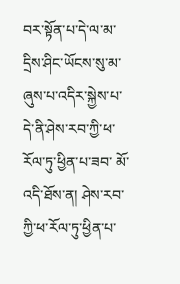བར་སྟོན་པ་དེ་ལ་མ་དྲིས་ཤིང་ཡོངས་སུ་མ་ཞུས་པ་འདིར་སྐྱེས་པ་དེ་ནི་ཤེས་རབ་ཀྱི་ཕ་རོལ་ཏུ་ཕྱིན་པ་ཟབ་ མོ་འདི་ཐོས་ན། ཤེས་རབ་ཀྱི་ཕ་རོལ་ཏུ་ཕྱིན་པ་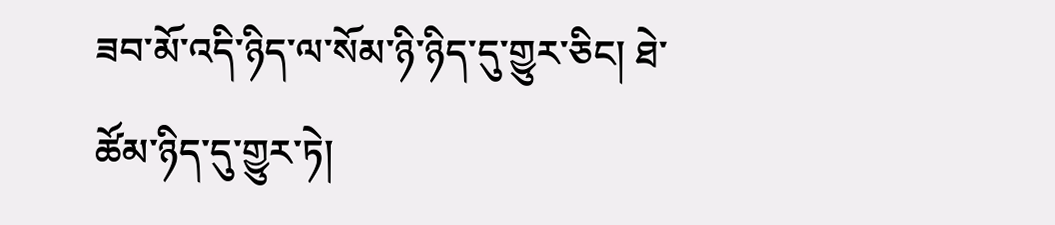ཟབ་མོ་འདི་ཉིད་ལ་སོམ་ཉི་ཉིད་དུ་གྱུར་ཅིང། ཐེ་ཚོམ་ཉིད་དུ་གྱུར་ཏེ།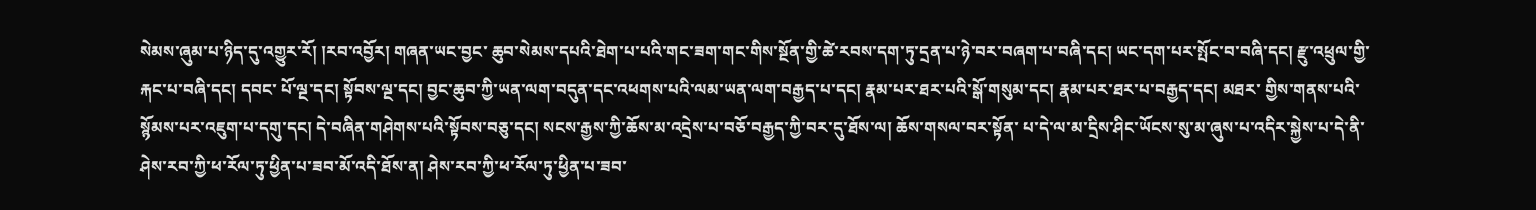སེམས་ཞུམ་པ་ཉིད་དུ་འགྱུར་རོ། །རབ་འབྱོར། གཞན་ཡང་བྱང་ ཆུབ་སེམས་དཔའི་ཐེག་པ་པའི་གང་ཟག་གང་གིས་སྔོན་གྱི་ཚེ་རབས་དག་ཏུ་དྲན་པ་ཉེ་བར་བཞག་པ་བཞི་དང། ཡང་དག་པར་སྤོང་བ་བཞི་དང། རྫུ་འཕྲུལ་གྱི་རྐང་པ་བཞི་དང། དབང་ པོ་ལྔ་དང། སྟོབས་ལྔ་དང། བྱང་ཆུབ་ཀྱི་ཡན་ལག་བདུན་དང་འཕགས་པའི་ལམ་ཡན་ལག་བརྒྱད་པ་དང། རྣམ་པར་ཐར་པའི་སྒོ་གསུམ་དང། རྣམ་པར་ཐར་པ་བརྒྱད་དང། མཐར་ གྱིས་གནས་པའི་སྙོམས་པར་འཇུག་པ་དགུ་དང། དེ་བཞིན་གཤེགས་པའི་སྟོབས་བཅུ་དང། སངས་རྒྱས་ཀྱི་ཆོས་མ་འདྲེས་པ་བཅོ་བརྒྱད་ཀྱི་བར་དུ་ཐོས་ལ། ཆོས་གསལ་བར་སྟོན་ པ་དེ་ལ་མ་དྲིས་ཤིང་ཡོངས་སུ་མ་ཞུས་པ་འདིར་སྐྱེས་པ་དེ་ནི་ཤེས་རབ་ཀྱི་ཕ་རོལ་ཏུ་ཕྱིན་པ་ཟབ་མོ་འདི་ཐོས་ན། ཤེས་རབ་ཀྱི་ཕ་རོལ་ཏུ་ཕྱིན་པ་ཟབ་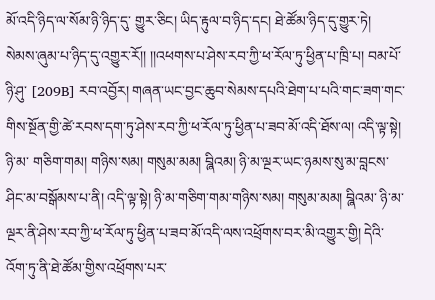མོ་འདི་ཉིད་ལ་སོམ་ཉི་ཉིད་དུ་ གྱུར་ཅིང། ཡིད་རྟུལ་བ་ཉིད་དང། ཐེ་ཚོམ་ཉིད་དུ་གྱུར་ཏེ། སེམས་ཞུམ་པ་ཉིད་དུ་འགྱུར་རོ།། །།འཕགས་པ་ཤེས་རབ་ཀྱི་ཕ་རོལ་ཏུ་ཕྱིན་པ་ཁྲི་པ། བམ་པོ་ཉི་ཤུ་ [209B] རབ་འབྱོར། གཞན་ཡང་བྱང་ཆུབ་སེམས་དཔའི་ཐེག་པ་པའི་གང་ཟག་གང་གིས་སྔོན་གྱི་ཚེ་རབས་དག་ཏུ་ཤེས་རབ་ཀྱི་ཕ་རོལ་ཏུ་ཕྱིན་པ་ཟབ་མོ་འདི་ཐོས་ལ། འདི་ལྟ་སྟེ། ཉི་མ་ གཅིག་གམ། གཉིས་སམ། གསུམ་མམ། བྮིའམ། ཉི་མ་ལྔར་ཡང་ཉམས་སུ་མ་བླངས་ཤིང་མ་བསྒོམས་པ་ནི། འདི་ལྟ་སྟེ། ཉི་མ་གཅིག་གམ་གཉིས་སམ། གསུམ་མམ། བྮིའམ་ ཉི་མ་ལྔར་ནི་ཤེས་རབ་ཀྱི་ཕ་རོལ་ཏུ་ཕྱིན་པ་ཟབ་མོ་འདི་ལས་འཕྲོགས་བར་མི་འགྱུར་གྱི། དེའི་འོག་ཏུ་ནི་ཐེ་ཚོམ་གྱིས་འཕྲོགས་པར་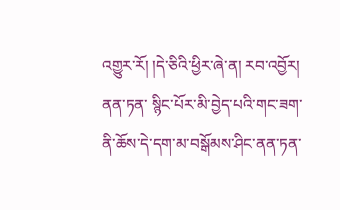འགྱུར་རོ། །དེ་ཅིའི་ཕྱིར་ཞེ་ན། རབ་འབྱོར། ནན་ཏན་ སྙིང་པོར་མི་བྱེད་པའི་གང་ཟག་ནི་ཆོས་དེ་དག་མ་བསྒོམས་ཤིང་ནན་ཏན་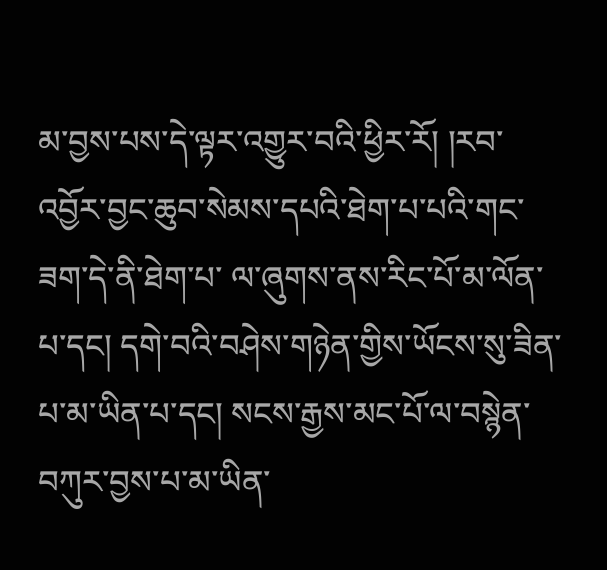མ་བྱས་པས་དེ་ལྟར་འགྱུར་བའི་ཕྱིར་རོ། །རབ་འབྱོར་བྱང་ཆུབ་སེམས་དཔའི་ཐེག་པ་པའི་གང་ཟག་དེ་ནི་ཐེག་པ་ ལ་ཞུགས་ནས་རིང་པོ་མ་ལོན་པ་དང། དགེ་བའི་བཤེས་གཉེན་གྱིས་ཡོངས་སུ་ཟིན་པ་མ་ཡིན་པ་དང། སངས་རྒྱས་མང་པོ་ལ་བསྙེན་བཀུར་བྱས་པ་མ་ཡིན་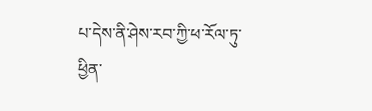པ་དེས་ནི་ཤེས་རབ་ཀྱི་ཕ་རོལ་ཏུ་ ཕྱིན་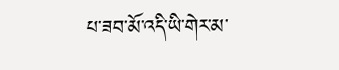པ་ཟབ་མོ་འདི་ཡི་གེར་མ་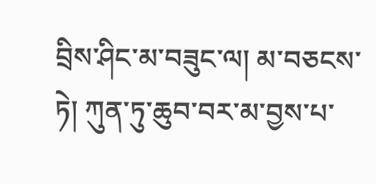བྲིས་ཤིང་མ་བཟུང་ལ། མ་བཅངས་ཏེ། ཀུན་ཏུ་ཆུབ་བར་མ་བྱས་པ་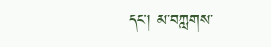དང། མ་བཀླགས་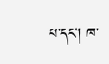པ་དང། ཁ་